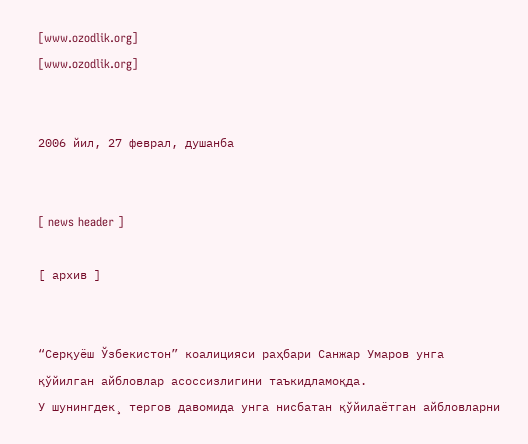[www.ozodlik.org]
[www.ozodlik.org]


2006 йил, 27 феврал, душанба


[ news header ]

[ архив ]


“Серқуëш Ўзбекистон” коалицияси раҳбари Санжар Умаров унга қўйилган айбловлар асоссизлигини таъкидламоқда.
У шунингдек¸ тергов давомида унга нисбатан қўйилаëтган айбловларни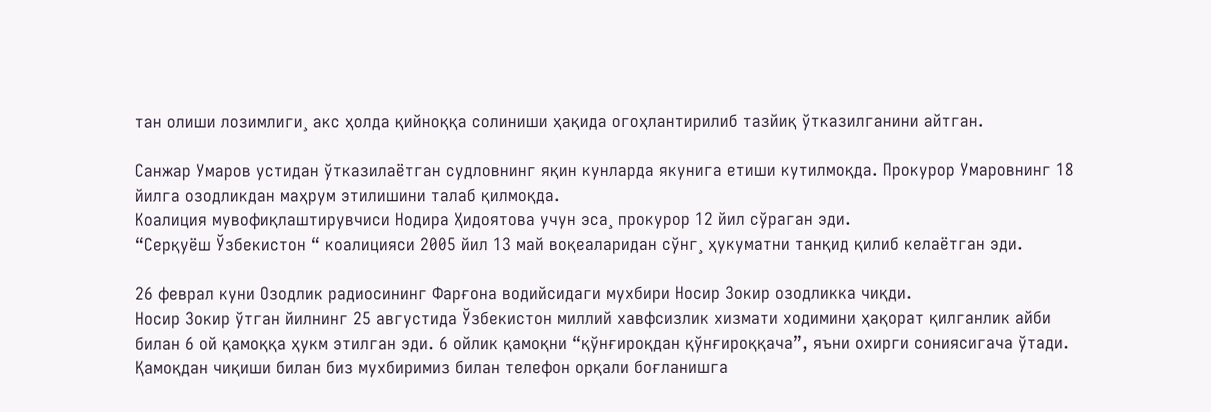тан олиши лозимлиги¸ акс ҳолда қийноққа солиниши ҳақида огоҳлантирилиб тазйиқ ўтказилганини айтган.

Санжар Умаров устидан ўтказилаëтган судловнинг яқин кунларда якунига етиши кутилмоқда. Прокурор Умаровнинг 18 йилга озодликдан маҳрум этилишини талаб қилмоқда.
Коалиция мувофиқлаштирувчиси Нодира Ҳидоятова учун эса¸ прокурор 12 йил сўраган эди.
“Серқуëш Ўзбекистон “ коалицияси 2005 йил 13 май воқеаларидан сўнг¸ ҳукуматни танқид қилиб келаëтган эди.

26 феврал куни Озодлик радиосининг Фарғона водийсидаги мухбири Носир Зокир озодликка чиқди.
Носир Зокир ўтган йилнинг 25 августида Ўзбекистон миллий хавфсизлик хизмати ходимини ҳақорат қилганлик айби билан 6 ой қамоққа ҳукм этилган эди. 6 ойлик қамоқни “қўнғироқдан қўнғироққача”, яъни охирги сониясигача ўтади.
Қамоқдан чиқиши билан биз мухбиримиз билан телефон орқали боғланишга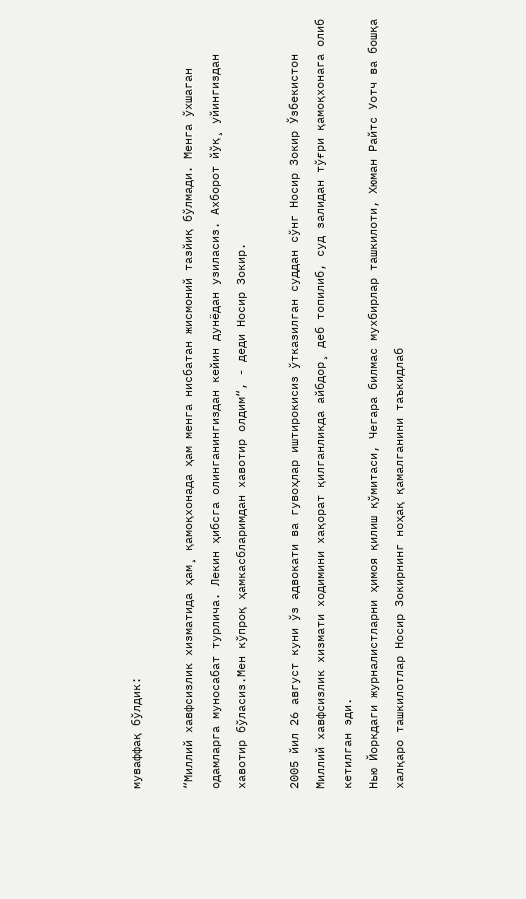муваффақ бўлдик:

“Миллий хавфсизлик хизматида ҳам¸ қамоқхонада ҳам менга нисбатан жисмоний тазйиқ бўлмади. Менга ўхшаган одамларга муносабат турлича. Лекин ҳибсга олинганингиздан кейин дунëдан узиласиз. Ахборот йўқ¸ уйингиздан хавотир бўласиз.Мен кўпроқ ҳамкасбларимдан хавотир олдим“, - деди Носир Зокир.

2005 йил 26 август куни ўз адвокати ва гувоҳлар иштирокисиз ўтказилган суддан сўнг Носир Зокир Ўзбекистон Миллий хавфсизлик хизмати ходимини хақорат қилганликда айбдор¸ деб топилиб, суд залидан тўғри қамоқхонага олиб кетилган эди.
Нью Йоркдаги журналистларни ҳимоя қилиш қўмитаси, Чегара билмас мухбирлар ташкилоти, Хюман Райтс Уотч ва бошқа халқаро ташкилотлар Носир Зокирнинг ноҳақ қамалганини таъкидлаб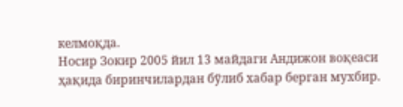келмоқда.
Носир Зокир 2005 йил 13 майдаги Андижон воқеаси ҳақида биринчилардан бўлиб хабар берган мухбир.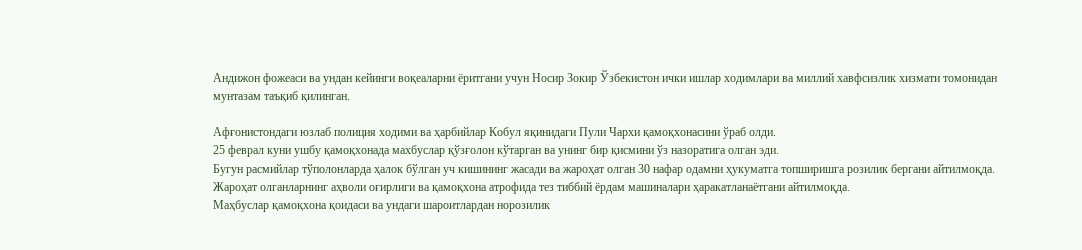Андижон фожеаси ва ундан кейинги воқеаларни ёритгани учун Носир Зокир Ўзбекистон ички ишлар ходимлари ва миллий хавфсизлик хизмати томонидан мунтазам таъқиб қилинган.

Афғонистондаги юзлаб полиция ходими ва ҳарбийлар Кобул яқинидаги Пули Чархи қамоқхонасини ўраб олди.
25 феврал куни ушбу қамоқхонада махбуслар қўзғолон кўтарган ва унинг бир қисмини ўз назоратига олган эди.
Бугун расмийлар тўполонларда ҳалок бўлган уч кишининг жасади ва жароҳат олган 30 нафар одамни ҳукуматга топширишга розилик бергани айтилмоқда.
Жароҳат олганларнинг аҳволи оғирлиги ва қамоқхона атрофида тез тиббий ëрдам машиналари ҳаракатланаëтгани айтилмоқда.
Маҳбуслар қамоқхона қоидаси ва ундаги шароитлардан норозилик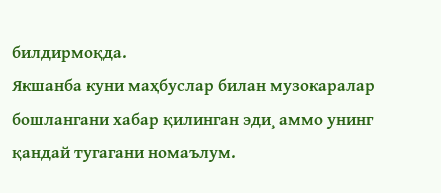билдирмоқда.
Якшанба куни маҳбуслар билан музокаралар бошлангани хабар қилинган эди¸ аммо унинг қандай тугагани номаълум.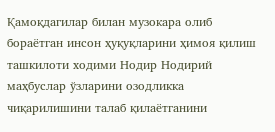Қамоқдагилар билан музокара олиб бораëтган инсон ҳуқуқларини ҳимоя қилиш ташкилоти ходими Нодир Нодирий маҳбуслар ўзларини озодликка чиқарилишини талаб қилаëтганини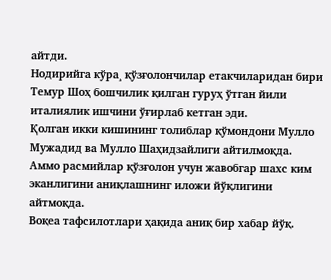айтди.
Нодирийга кўра¸ қўзғолончилар етакчиларидан бири Темур Шоҳ бошчилик қилган гуруҳ ўтган йили италиялик ишчини ўғирлаб кетган эди.
Қолган икки кишининг толиблар қўмондони Мулло Мужадид ва Мулло Шаҳидзайлиги айтилмоқда. Аммо расмийлар қўзғолон учун жавобгар шахс ким эканлигини аниқлашнинг иложи йўқлигини айтмоқда.
Воқеа тафсилотлари ҳақида аниқ бир хабар йўқ.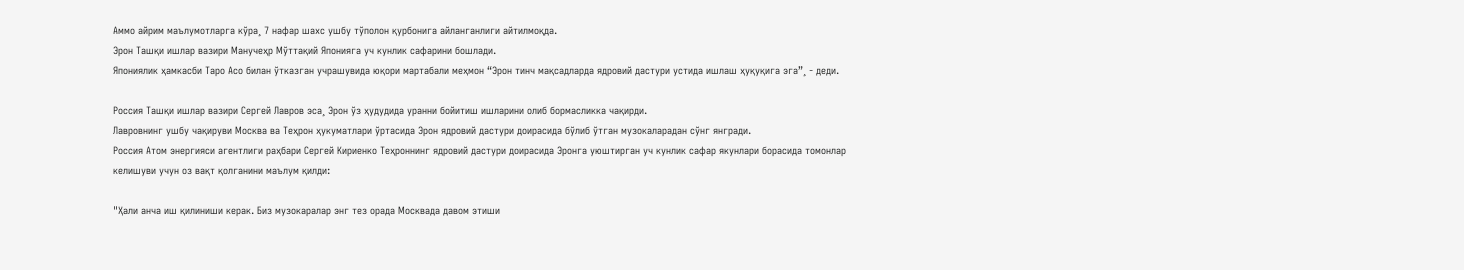Аммо айрим маълумотларга кўра¸ 7 нафар шахс ушбу тўполон қурбонига айланганлиги айтилмоқда.
Эрон Ташқи ишлар вазири Манучеҳр Мўттақий Японияга уч кунлик сафарини бошлади.
Япониялик ҳамкасби Таро Асо билан ўтказган учрашувида юқори мартабали меҳмон “Эрон тинч мақсадларда ядровий дастури устида ишлаш ҳуқуқига эга”¸ - деди.

Россия Ташқи ишлар вазири Сергей Лавров эса¸ Эрон ўз ҳудудида уранни бойитиш ишларини олиб бормасликка чақирди.
Лавровнинг ушбу чақируви Москва ва Теҳрон ҳукуматлари ўртасида Эрон ядровий дастури доирасида бўлиб ўтган музокаларадан сўнг янгради.
Россия Атом энергияси агентлиги раҳбари Сергей Кириенко Теҳроннинг ядровий дастури доирасида Эронга уюштирган уч кунлик сафар якунлари борасида томонлар келишуви учун оз вақт қолганини маълум қилди:

"Ҳали анча иш қилиниши керак. Биз музокаралар энг тез орада Москвада давом этиши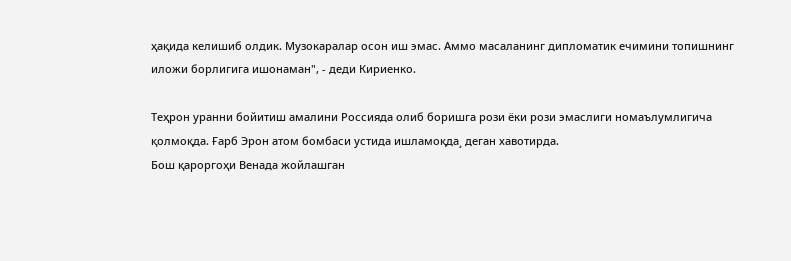ҳақида келишиб олдик. Музокаралар осон иш эмас. Аммо масаланинг дипломатик ечимини топишнинг иложи борлигига ишонаман", - деди Кириенко.

Теҳрон уранни бойитиш амалини Россияда олиб боришга рози ëки рози эмаслиги номаълумлигича қолмоқда. Ғарб Эрон атом бомбаси устида ишламоқда¸ деган хавотирда.
Бош қароргоҳи Венада жойлашган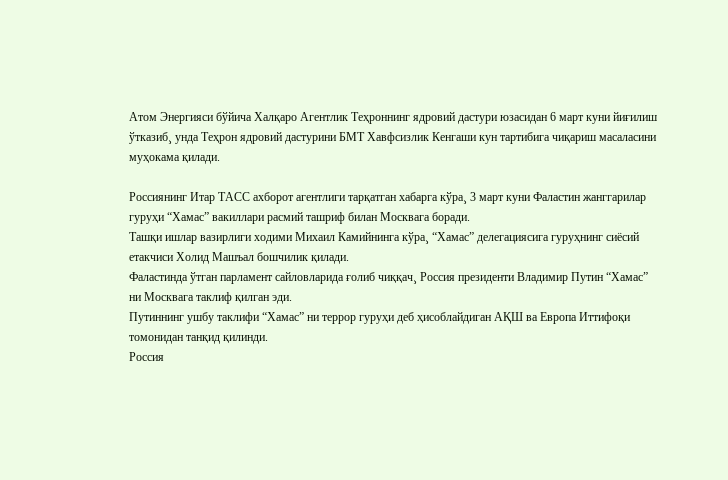Атом Энергияси бўйича Халқаро Агентлик Теҳроннинг ядровий дастури юзасидан 6 март куни йиғилиш ўтказиб¸ унда Теҳрон ядровий дастурини БМТ Хавфсизлик Кенгаши кун тартибига чиқариш масаласини муҳокама қилади.

Россиянинг Итар ТАСС ахборот агентлиги тарқатган хабарга кўра¸ 3 март куни Фаластин жанггарилар гуруҳи “Хамас” вакиллари расмий ташриф билан Москвага боради.
Ташқи ишлар вазирлиги ходими Михаил Камийнинга кўра¸ “Хамас” делегациясига гуруҳнинг сиëсий етакчиси Холид Машъал бошчилик қилади.
Фаластинда ўтган парламент сайловларида ғолиб чиққач¸ Россия президенти Владимир Путин “Хамас” ни Москвага таклиф қилган эди.
Путиннинг ушбу таклифи “Хамас” ни террор гуруҳи деб ҳисоблайдиган АҚШ ва Европа Иттифоқи томонидан танқид қилинди.
Россия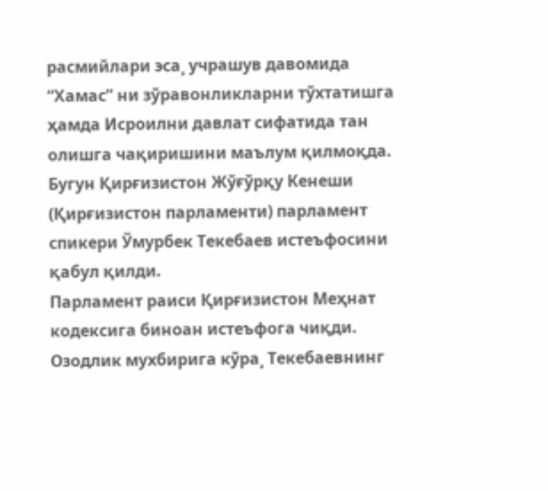расмийлари эса¸ учрашув давомида “Хамас” ни зўравонликларни тўхтатишга ҳамда Исроилни давлат сифатида тан олишга чақиришини маълум қилмоқда.
Бугун Қирғизистон Жўғўрқу Кенеши (Қирғизистон парламенти) парламент спикери Ўмурбек Текебаев истеъфосини қабул қилди.
Парламент раиси Қирғизистон Меҳнат кодексига биноан истеъфога чиқди.
Озодлик мухбирига кўра¸ Текебаевнинг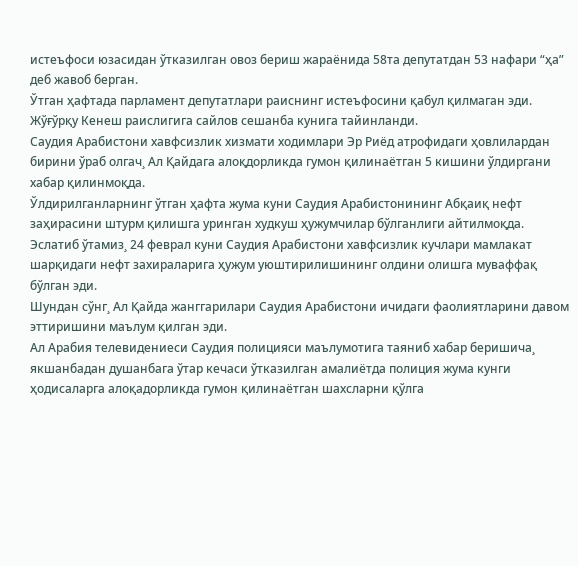истеъфоси юзасидан ўтказилган овоз бериш жараëнида 58та депутатдан 53 нафари “ҳа” деб жавоб берган.
Ўтган ҳафтада парламент депутатлари раиснинг истеъфосини қабул қилмаган эди.
Жўғўрқу Кенеш раислигига сайлов сешанба кунига тайинланди.
Саудия Арабистони хавфсизлик хизмати ходимлари Эр Риëд атрофидаги ҳовлилардан бирини ўраб олгач¸ Ал Қайдага алоқдорликда гумон қилинаëтган 5 кишини ўлдиргани хабар қилинмоқда.
Ўлдирилганларнинг ўтган ҳафта жума куни Саудия Арабистонининг Абқаиқ нефт заҳирасини штурм қилишга уринган худкуш ҳужумчилар бўлганлиги айтилмоқда.
Эслатиб ўтамиз¸ 24 феврал куни Саудия Арабистони хавфсизлик кучлари мамлакат шарқидаги нефт захираларига ҳужум уюштирилишининг олдини олишга муваффақ бўлган эди.
Шундан сўнг¸ Ал Қайда жанггарилари Саудия Арабистони ичидаги фаолиятларини давом эттиришини маълум қилган эди.
Ал Арабия телевидениеси Саудия полицияси маълумотига таяниб хабар беришича¸ якшанбадан душанбага ўтар кечаси ўтказилган амалиëтда полиция жума кунги ҳодисаларга алоқадорликда гумон қилинаëтган шахсларни қўлга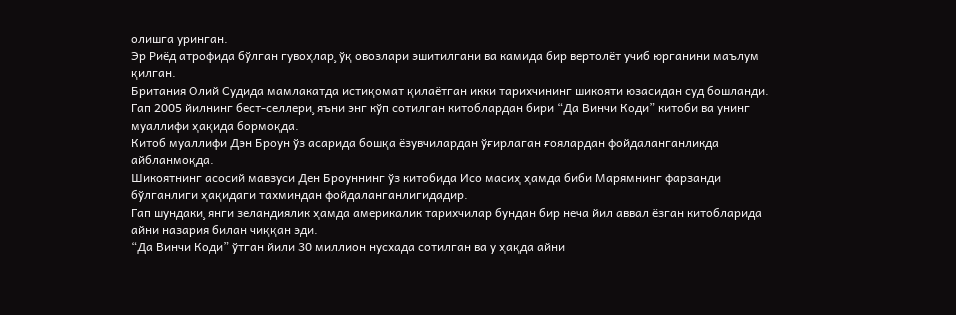олишга уринган.
Эр Риëд атрофида бўлган гувоҳлар¸ ўқ овозлари эшитилгани ва камида бир вертолëт учиб юрганини маълум қилган.
Британия Олий Судида мамлакатда истиқомат қилаëтган икки тарихчининг шикояти юзасидан суд бошланди.
Гап 2005 йилнинг бест-селлери¸ яъни энг кўп сотилган китоблардан бири “Да Винчи Коди” китоби ва унинг муаллифи ҳақида бормоқда.
Китоб муаллифи Дэн Броун ўз асарида бошқа ëзувчилардан ўғирлаган ғоялардан фойдаланганликда айбланмоқда.
Шикоятнинг асосий мавзуси Ден Броуннинг ўз китобида Исо масиҳ ҳамда биби Марямнинг фарзанди бўлганлиги ҳақидаги тахминдан фойдаланганлигидадир.
Гап шундаки¸ янги зеландиялик ҳамда америкалик тарихчилар бундан бир неча йил аввал ëзган китобларида айни назария билан чиққан эди.
“Да Винчи Коди” ўтган йили 30 миллион нусхада сотилган ва у ҳақда айни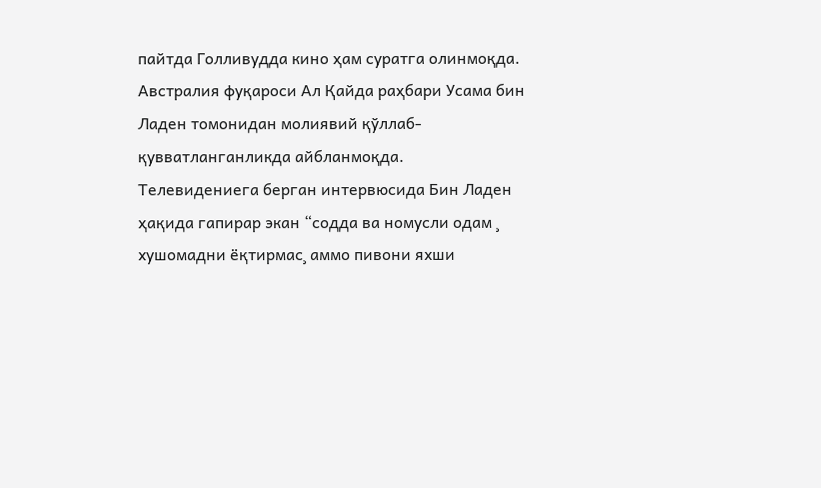пайтда Голливудда кино ҳам суратга олинмоқда.
Австралия фуқароси Ал Қайда раҳбари Усама бин Ладен томонидан молиявий қўллаб-қувватланганликда айбланмоқда.
Телевидениега берган интервюсида Бин Ладен ҳақида гапирар экан “содда ва номусли одам ¸ хушомадни ëқтирмас¸ аммо пивони яхши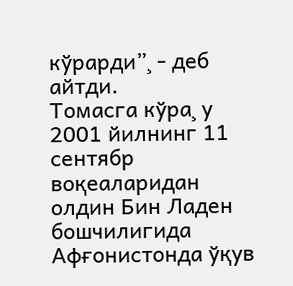кўрарди”¸ - деб айтди.
Томасга кўра¸ у 2001 йилнинг 11 сентябр воқеаларидан олдин Бин Ладен бошчилигида Афғонистонда ўқув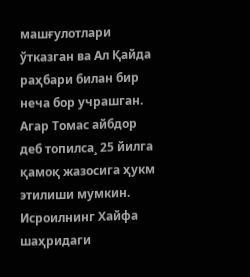машғулотлари ўтказган ва Ал Қайда раҳбари билан бир неча бор учрашган.
Агар Томас айбдор деб топилса¸ 25 йилга қамоқ жазосига ҳукм этилиши мумкин.
Исроилнинг Хайфа шаҳридаги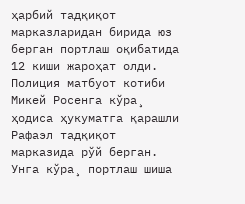ҳарбий тадқиқот марказларидан бирида юз берган портлаш оқибатида 12 киши жароҳат олди.
Полиция матбуот котиби Микей Росенга кўра¸ ҳодиса ҳукуматга қарашли Рафаэл тадқиқот марказида рўй берган.
Унга кўра¸ портлаш шиша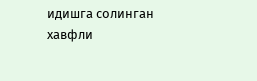идишга солинган хавфли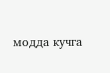модда кучга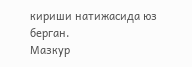кириши натижасида юз берган.
Мазкур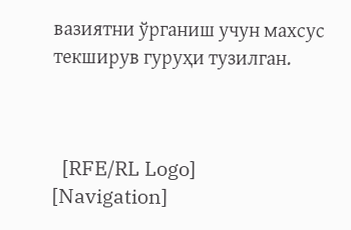вазиятни ўрганиш учун махсус текширув гуруҳи тузилган.



  [RFE/RL Logo]
[Navigation]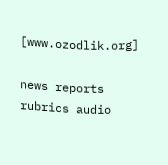[www.ozodlik.org]

news reports rubrics audio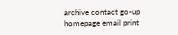archive contact go-up homepage email print